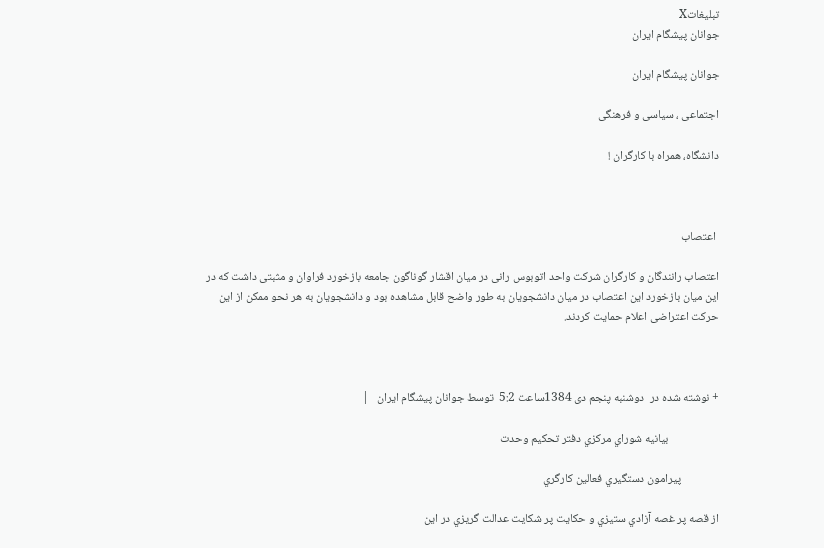تبليغاتX
جوانان پیشگام ایران

جوانان پیشگام ایران

اجتماعی ، سیاسی و فرهنگی

دانشگاه، همراه با كارگران !



 اعتصاب

اعتصاب رانندگان و کارگران شرکت واحد اتوبوس رانی در میان اقشار گوناگون جامعه بازخورد فراوان و مثبتی داشت که در این میان بازخورد این اعتصاب در میان دانشجویان به طور واضح قابل مشاهده بود و دانشجویان به هر نحو ممکن از این حرکت اعتراضی اعلام حمایت کردند.



+ نوشته شده در  دوشنبه پنجم دی 1384ساعت 5:2  توسط جوانان پیشگام ایران   |

                   بيانيه شوراي مرکزي دفتر تحکيم وحدت

              پيرامون دستگيري فعالين کارگري

از قصه پر غصه آزادي ستيزي و حکايت پر شکايت عدالت گريزي در اين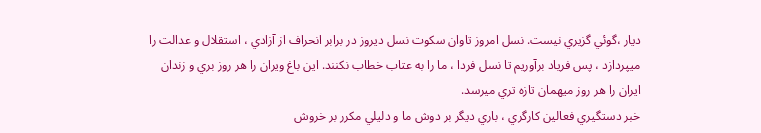ديار ،گوئي گزيري نيست. نسل امروز تاوان سکوت نسل ديروز در برابر انحراف از آزادي ، استقلال و عدالت را ميپردازد ، پس فرياد برآوريم تا نسل فردا ، ما را به عتاب خطاب نکنند. اين باغ ويران را هر روز بري و زندان ايران را هر روز ميهمان تازه تري ميرسد.
خبر دستگيري فعالين کارگري ، باري ديگر بر دوش ما و دليلي مکرر بر خروش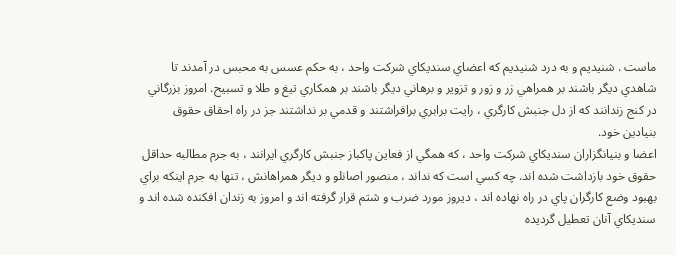ماست . شنيديم و به درد شنيديم که اعضاي سنديکاي شرکت واحد ، به حکم عسس به محبس در آمدند تا شاهدي ديگر باشند بر همراهي زر و زور و تزوير و برهاني ديگر باشند بر همکاري تيغ و طلا و تسبيح. امروز بزرگاني در کنج زندانند که از دل جنبش کارگري ، رايت برابري برافراشتند و قدمي بر نداشتند جز در راه احقاق حقوق بنيادين خود.
اعضا و بنيانگزاران سنديکاي شرکت واحد ، که همگي از فعاين پاکباز جنبش کارگري ايرانند ، به جرم مطالبه حداقل حقوق خود بازداشت شده اند. چه کسي است که نداند ، منصور اصانلو و ديگر همراهانش ، تنها به جرم اينکه براي بهبود وضع کارگران پاي در راه نهاده اند ، ديروز مورد ضرب و شتم قرار گرفته اند و امروز به زندان افکنده شده اند و سنديکاي آنان تعطيل گرديده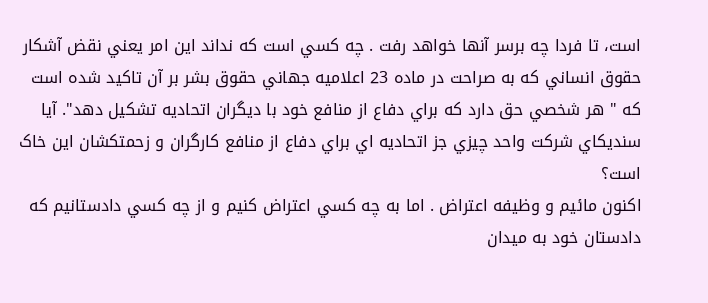است، تا فردا چه برسر آنها خواهد رفت . چه کسي است که نداند اين امر يعني نقض آشکار حقوق انساني که به صراحت در ماده 23 اعلاميه جهاني حقوق بشر بر آن تاکيد شده است که " هر شخصي حق دارد که براي دفاع از منافع خود با ديگران اتحاديه تشکيل دهد". آيا سنديکاي شرکت واحد چيزي جز اتحاديه اي براي دفاع از منافع کارگران و زحمتکشان اين خاک است؟
اکنون مائيم و وظيفه اعتراض . اما به چه کسي اعتراض کنيم و از چه کسي دادستانيم که دادستان خود به ميدان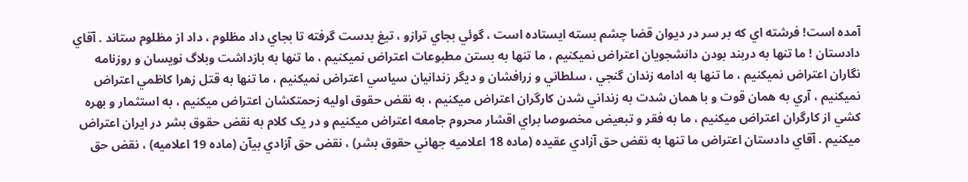آمده است! فرشته اي که بر سر در ديوان قضا چشم بسته ايستاده است ، گوئي بجاي ترازو ، تيغ بدست گرفته تا بجاي داد مظلوم ، داد از مظلوم ستاند . آقاي دادستان ! ما تنها به دربند بودن دانشجويان اعتراض نميکنيم ، ما تنها به بستن مطبوعات اعتراض نميکنيم ، ما تنها به بازداشت وبلاگ نويسان و روزنامه نگاران اعتراض نميکنيم ، ما تنها به ادامه زندان گنجي ، سلطاني و زرافشان و ديگر زندانيان سياسي اعتراض نميکنيم ، ما تنها به قتل زهرا کاظمي اعتراض نميکنيم ، آري به همان قوت و با همان شدت به زنداني شدن کارگران اعتراض ميکنيم ، به نقض حقوق اوليه زحمتکشان اعتراض ميکنيم ، به استثمار و بهره کشي از کارگران اعتراض ميکنيم ، ما به فقر و تبعيض مخصوصا براي اقشار محروم جامعه اعتراض ميکنيم و در يک کلام به نقض حقوق بشر در ايران اعتراض ميکنيم . آقاي دادستان اعتراض ما تنها به نقض حق آزادي عقيده (ماده 18 اعلاميه جهاني حقوق بشر) ، نقض حق آزادي بيآن (ماده 19 اعلاميه) ، نقض حق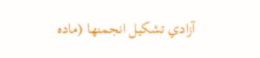آزادي تشکيل انجمنها (ماده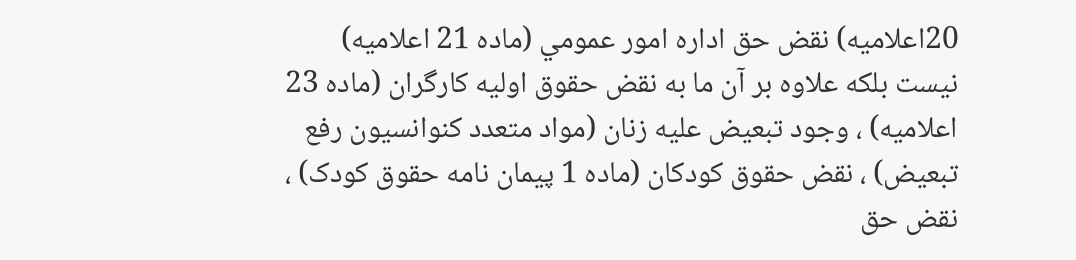20اعلاميه) نقض حق اداره امور عمومي (ماده 21 اعلاميه) نيست بلکه علاوه بر آن ما به نقض حقوق اوليه کارگران (ماده 23 اعلاميه) ، وجود تبعيض عليه زنان (مواد متعدد کنوانسيون رفع تبعيض) ، نقض حقوق کودکان (ماده 1 پيمان نامه حقوق کودک) ، نقض حق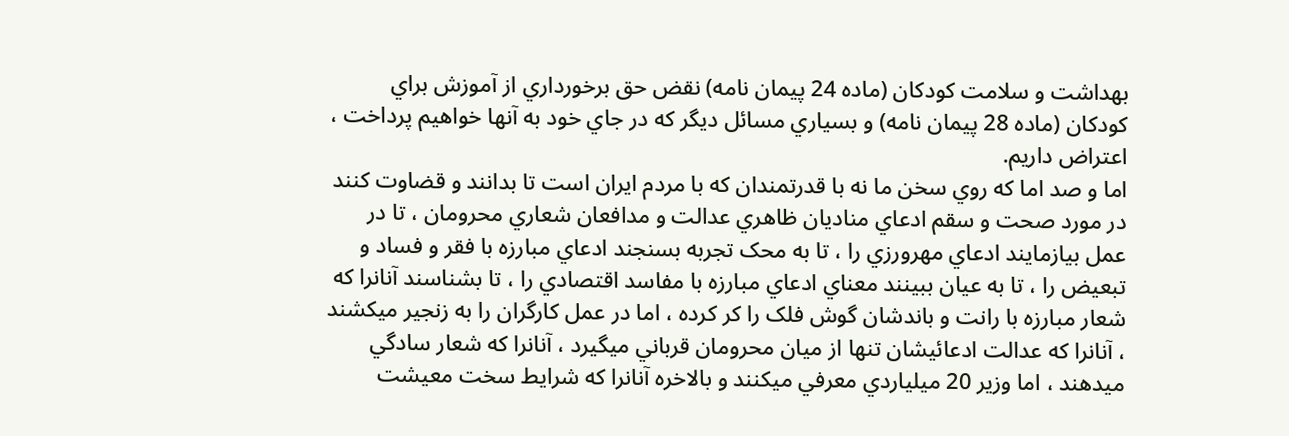بهداشت و سلامت کودکان (ماده 24 پيمان نامه) نقض حق برخورداري از آموزش براي کودکان (ماده 28 پيمان نامه) و بسياري مسائل ديگر که در جاي خود به آنها خواهيم پرداخت ، اعتراض داريم.
اما و صد اما که روي سخن ما نه با قدرتمندان که با مردم ايران است تا بدانند و قضاوت کنند در مورد صحت و سقم ادعاي مناديان ظاهري عدالت و مدافعان شعاري محرومان ، تا در عمل بيازمايند ادعاي مهرورزي را ، تا به محک تجربه بسنجند ادعاي مبارزه با فقر و فساد و تبعيض را ، تا به عيان ببينند معناي ادعاي مبارزه با مفاسد اقتصادي را ، تا بشناسند آنانرا که شعار مبارزه با رانت و باندشان گوش فلک را کر کرده ، اما در عمل کارگران را به زنجير ميکشند ، آنانرا که عدالت ادعائيشان تنها از ميان محرومان قرباني ميگيرد ، آنانرا که شعار سادگي ميدهند ، اما وزير 20 ميلياردي معرفي ميکنند و بالاخره آنانرا که شرايط سخت معيشت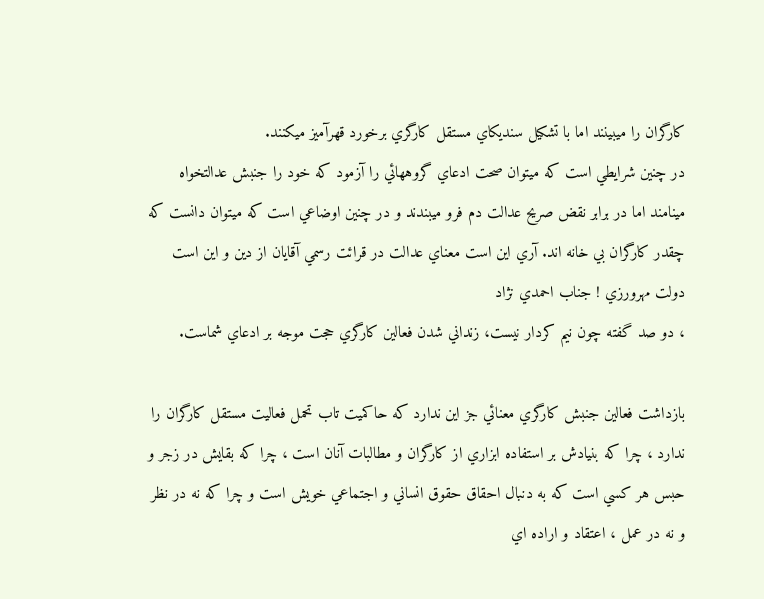کارگران را ميبينند اما با تشکيل سنديکاي مستقل کارگري برخورد قهرآميز ميکنند.
در چنين شرايطي است که ميتوان صحت ادعاي گروههائي را آزمود که خود را جنبش عدالتخواه مينامند اما در برابر نقض صريح عدالت دم فرو ميبندند و در چنين اوضاعي است که ميتوان دانست که چقدر کارگران بي خانه اند. آري اين است معناي عدالت در قرائت رسمي آقايان از دين و اين است دولت مهرورزي ! جناب احمدي نژاد
، دو صد گفته چون نيم کردار نيست، زنداني شدن فعالين کارگري حجت موجه بر ادعاي شماست.

بازداشت فعالين جنبش کارگري معنائي جز اين ندارد که حاکميت تاب تحمل فعاليت مستقل کارگران را ندارد ، چرا که بنيادش بر استفاده ابزاري از کارگران و مطالبات آنان است ، چرا که بقايش در زجر و حبس هر کسي است که به دنبال احقاق حقوق انساني و اجتماعي خويش است و چرا که نه در نظر و نه در عمل ، اعتقاد و اراده اي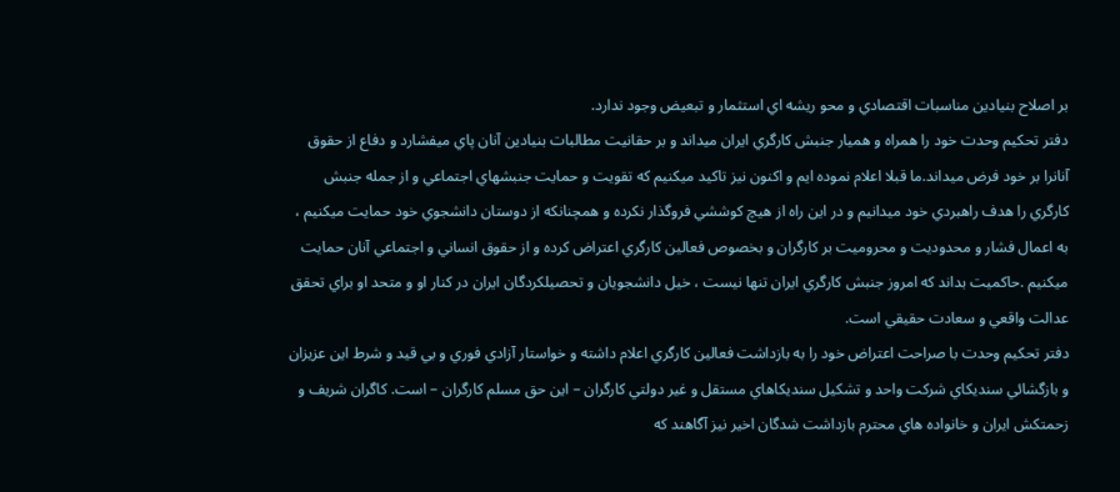بر اصلاح بنيادين مناسبات اقتصادي و محو ريشه اي استثمار و تبعيض وجود ندارد.
دفتر تحکيم وحدت خود را همراه و هميار جنبش کارگري ايران ميداند و بر حقانيت مطالبات بنيادين آنان پاي ميفشارد و دفاع از حقوق آنانرا بر خود فرض ميداند.ما قبلا اعلام نموده ايم و اکنون نيز تاکيد ميکنيم که تقويت و حمايت جنبشهاي اجتماعي و از جمله جنبش کارگري را هدف راهبردي خود ميدانيم و در اين راه از هيچ کوششي فروگذار نکرده و همچنانکه از دوستان دانشجوي خود حمايت ميکنيم ، به اعمال فشار و محدوديت و محروميت بر کارگران و بخصوص فعالين کارگري اعتراض کرده و از حقوق انساني و اجتماعي آنان حمايت ميکنيم .حاکميت بداند که امروز جنبش کارگري ايران تنها نيست ، خيل دانشجويان و تحصيلکردگان ايران در کنار او و متحد او براي تحقق عدالت واقعي و سعادت حقيقي است.
دفتر تحکيم وحدت با صراحت اعتراض خود را به بازداشت فعالين کارگري اعلام داشته و خواستار آزادي فوري و بي قيد و شرط اين عزيزان و بازگشائي سنديکاي شرکت واحد و تشکيل سنديکاهاي مستقل و غير دولتي کارگران – اين حق مسلم کارگران – است. کاگران شريف و زحمتکش ايران و خانواده هاي محترم بازداشت شدگان اخير نيز آگاهند که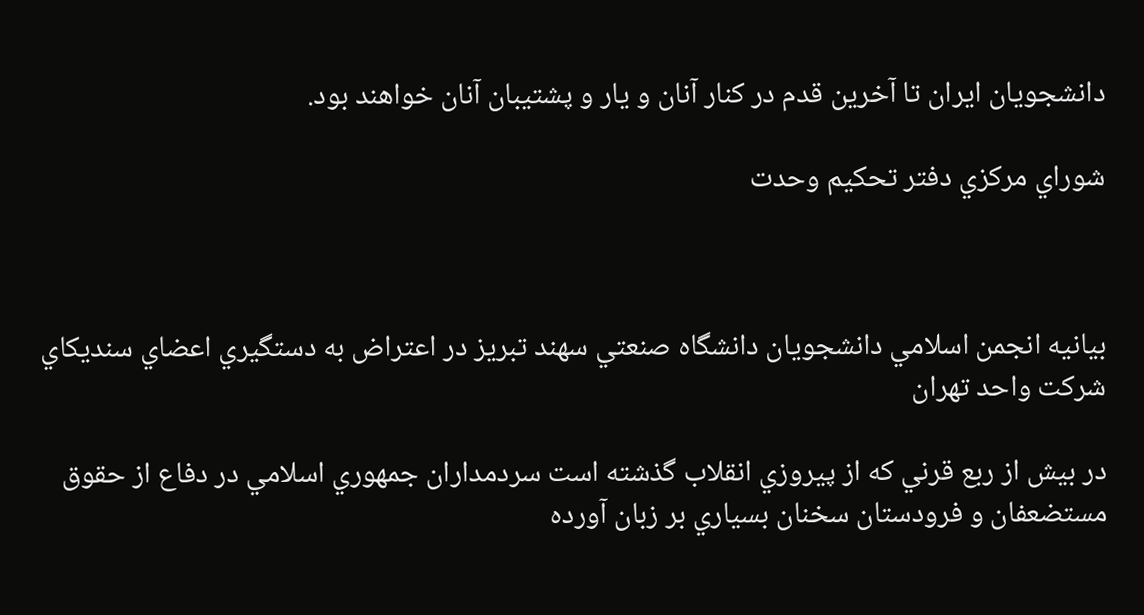دانشجويان ايران تا آخرين قدم در کنار آنان و يار و پشتيبان آنان خواهند بود.

شوراي مرکزي دفتر تحکيم وحدت



بيانيه انجمن اسلامي دانشجويان دانشگاه صنعتي سهند تبريز در اعتراض به دستگيري اعضاي سنديکاي شرکت واحد تهران

در بيش از ربع قرني که از پيروزي انقلاب گذشته است سردمداران جمهوري اسلامي در دفاع از حقوق مستضعفان و فرودستان سخنان بسياري بر زبان آورده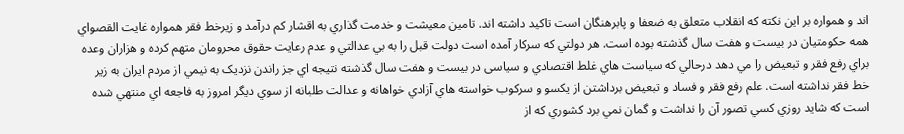اند و همواره بر اين نکته که انقلاب متعلق به ضعفا و پابرهنگان است تاکيد داشته اند. تامين معيشت و خدمت گذاري به اقشار کم درآمد و زيرخط فقر همواره غايت القصواي همه حکومتيان در بيست و هفت سال گذشته بوده است. هر دولتي که سرکار آمده است دولت قبل را به بي عدالتي و عدم رعايت حقوق محرومان متهم کرده و هزاران وعده براي رفع فقر و تبعيض را مي دهد درحالي که سياست هاي غلط اقتصادي و سیاسی در بيست و هفت سال گذشته نتيجه اي جز راندن نزديک به نيمي از مردم ايران به زير خط فقر نداشته است. علم رفع فقر و فساد و تبعيض برداشتن از يکسو و سرکوب خواسته هاي آزادي خواهانه و عدالت طلبانه از سوي ديگر امروز به فاجعه اي منتهي شده است که شايد روزي کسي تصور آن را نداشت و گمان نمي برد کشوري که از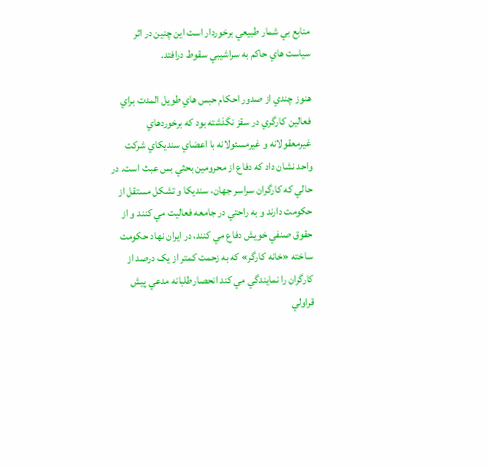منابع بي شمار طبيعي برخوردار است اين چنين در اثر سياست هاي حاکم به سراشيبي سقوط درافتد.

هنوز چندي از صدور احکام حبس هاي طويل المدت براي فعالين کارگري در سقز نگذشته بود که برخوردهاي غيرمعقولانه و غيرمسئولانه با اعضاي سنديکاي شرکت واحد نشان داد که دفاع از محرومين بحثي بس عبث است. در حالي که کارگران سراسر جهان، سنديکا و تشکل مستقل از حکومت دارند و به راحتي در جامعه فعاليت مي کنند و از حقوق صنفي خويش دفاع مي کنند، در ايران نهاد حکومت ساخته «خانه کارگر» که به زحمت کمتر از يک درصد از کارگران را نمايندگي مي کند انحصارطلبانه مدعي پيش قراولي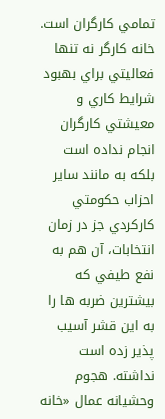تمامي کارگران است. خانه کارگر نه تنها فعاليتي براي بهبود شرايط کاري و معيشتي کارگران انجام نداده است بلکه به مانند ساير احزاب حکومتي کارکردي جز در زمان انتخابات، آن هم به نفع طيفي که بيشترين ضربه ها را به اين قشر آسيب پذير زده است نداشته. هجوم وحشيانه عمال «خانه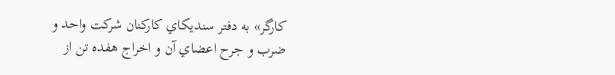کارگر» به دفتر سنديکاي کارکنان شرکت واحد و ضرب و جرح اعضاي آن و اخراج هفده تن از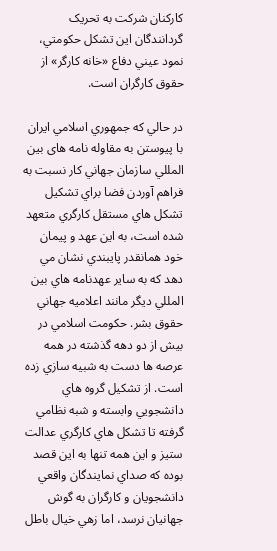کارکنان شرکت به تحريک گردانندگان اين تشکل حکومتي، نمود عيني دفاع «خانه کارگر» از حقوق کارگران است.

در حالي که جمهوري اسلامي ايران با پيوستن به مقاوله نامه های بين المللي سازمان جهاني کار نسبت به فراهم آوردن فضا براي تشکيل تشکل هاي مستقل کارگري متعهد شده است، به اين عهد و پيمان خود همانقدر پايبندي نشان مي دهد که به ساير عهدنامه هاي بين المللي ديگر مانند اعلاميه جهاني حقوق بشر. حکومت اسلامي در بيش از دو دهه گذشته در همه عرصه ها دست به شبيه سازي زده است. از تشکيل گروه هاي دانشجويي وابسته و شبه نظامي گرفته تا تشکل هاي کارگري عدالت ستيز و اين همه تنها به اين قصد بوده که صداي نمايندگان واقعي دانشجويان و کارگران به گوش جهانيان نرسد، اما زهي خيال باطل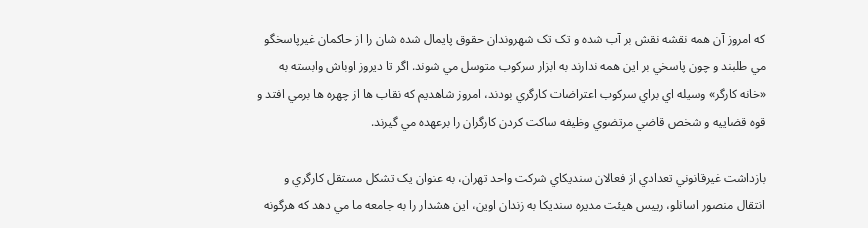که امروز آن همه نقشه نقش بر آب شده و تک تک شهروندان حقوق پايمال شده شان را از حاکمان غيرپاسخگو مي طلبند و چون پاسخي بر اين همه ندارند به ابزار سرکوب متوسل مي شوند. اگر تا ديروز اوباش وابسته به «خانه کارگر» وسيله اي براي سرکوب اعتراضات کارگري بودند، امروز شاهديم که نقاب ها از چهره ها برمي افتد و قوه قضاييه و شخص قاضي مرتضوي وظيفه ساکت کردن کارگران را برعهده مي گيرند.

بازداشت غيرقانوني تعدادي از فعالان سنديکاي شرکت واحد تهران، به عنوان يک تشکل مستقل کارگري و انتقال منصور اسانلو، رييس هيئت مديره سنديکا به زندان اوين، اين هشدار را به جامعه ما مي دهد که هرگونه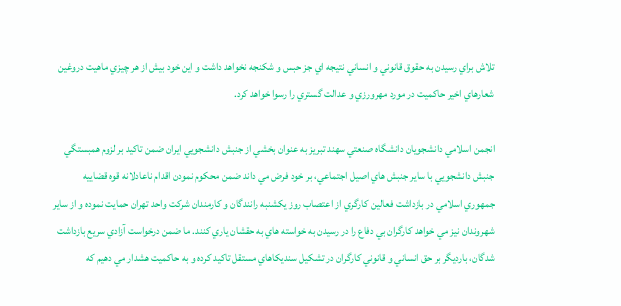تلاش براي رسيدن به حقوق قانوني و انساني نتيجه اي جز حبس و شکنجه نخواهد داشت و اين خود بيش از هر چيزي ماهيت دروغين شعارهاي اخير حاکميت در مورد مهرورزي و عدالت گستري را رسوا خواهد کرد.

انجمن اسلامي دانشجويان دانشگاه صنعتي سهند تبريز به عنوان بخشي از جنبش دانشجويي ايران ضمن تاکيد بر لزوم همبستگي جنبش دانشجويي با ساير جنبش هاي اصيل اجتماعي، بر خود فرض مي داند ضمن محکوم نمودن اقدام ناعادلانه قوه قضاييه جمهوري اسلامي در بازداشت فعالين کارگري از اعتصاب روز يکشنبه رانندگان و کارمندان شرکت واحد تهران حمايت نموده و از ساير شهروندان نيز مي خواهد کارگران بي دفاع را در رسيدن به خواسته هاي به حقشان ياري کنند. ما ضمن درخواست آزادي سريع بازداشت شدگان، بارديگر بر حق انساني و قانوني کارگران در تشکيل سنديکاهاي مستقل تاکيد کرده و به حاکميت هشدار مي دهيم که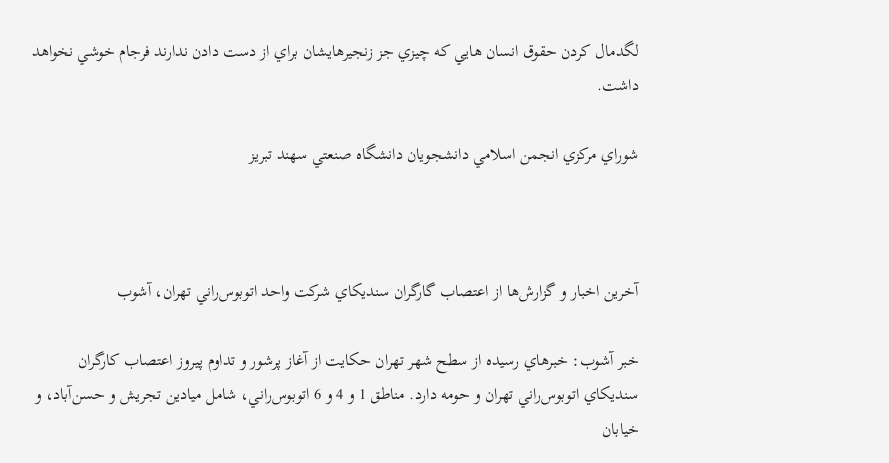لگدمال کردن حقوق انسان هايي که چيزي جز زنجيرهايشان براي از دست دادن ندارند فرجام خوشي نخواهد داشت.

شوراي مرکزي انجمن اسلامي دانشجويان دانشگاه صنعتي سهند تبريز



آخرين اخبار و گزارش‌ها از اعتصاب گارگران سنديكاي شركت واحد اتوبوس‌راني تهران، آشوب

خبر آشوب: خبرهاي رسيده از سطح شهر تهران حكايت از آغاز پرشور و تداوم پيروز اعتصاب كارگران سنديكاي اتوبوس‌راني تهران و حومه دارد. مناطق 1 و 4 و 6 اتوبوس‌راني، شامل ميادين تجريش و حسن‌آباد، و خيابان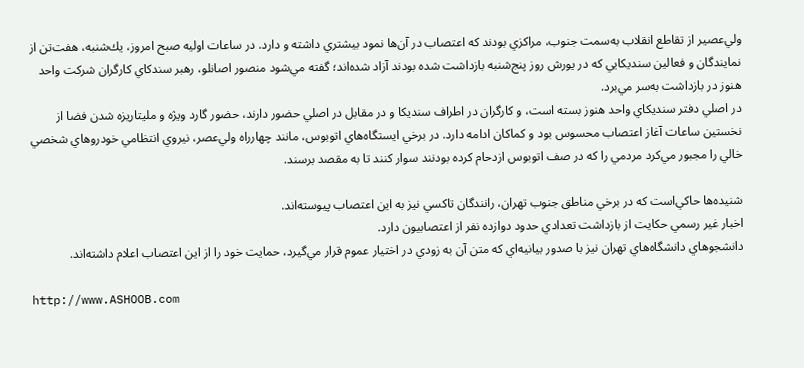ولي‌عصير از تقاطع انقلاب به‌سمت جنوب، مراكزي بودند كه اعتصاب در آن‌ها نمود بيشتري داشته و دارد. در ساعات اوليه صبح امروز، يك‌شنبه، هفت‌تن از نمايندگان و فعالين سنديكايي كه در يورش روز پنج‌شنبه بازداشت شده بودند آزاد شده‌اند؛ گفته مي‌شود منصور اصانلو، رهبر سندكاي كارگران شركت واحد هنوز در بازداشت به‌سر مي‌برد.
در اصلي دفتر سنديكاي واحد هنوز بسته است، و كارگران در اطراف سنديكا و در مقابل در اصلي حضور دارند، حضور گارد ويژه و مليتاريزه شدن فضا از نخستين ساعات آغاز اعتصاب محسوس بود و كماكان ادامه دارد. در برخي ايستگاه‌هاي اتوبوس، مانند چهارراه ولي‌عصر، نيروي انتظامي خودروهاي شخصي خالي را مجبور مي‌كرد مردمي را كه در صف اتوبوس ازدحام كرده ‌بودنند سوار كنند تا به مقصد برسند.

شنيده‌ها حاكي‌است كه در برخي مناطق جنوب تهران، رانندگان تاكسي نيز به اين اعتصاب پيوسته‌اند.
اخبار غير رسمي حكايت از بازداشت تعدادي حدود دوازده نفر از اعتصابيون دارد.
دانشجوهاي دانشگاه‌هاي تهران نيز با صدور بيانيه‌اي كه متن آن به زودي در اختيار عموم قرار مي‌گيرد، حمايت خود را از اين اعتصاب اعلام داشته‌اند.

http://www.ASHOOB.com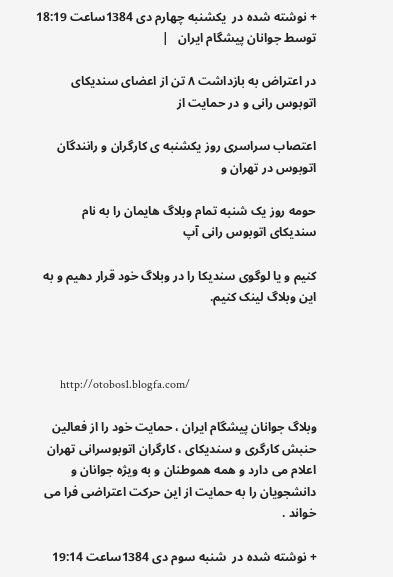+ نوشته شده در  یکشنبه چهارم دی 1384ساعت 18:19  توسط جوانان پیشگام ایران   |

در اعتراض به بازداشت ۸ تن از اعضای سندیکای اتوبوس رانی و در حمایت از

اعتصاب سراسری روز یکشنبه ی کارگران و رانندگان اتوبوس در تهران و

حومه روز یک شنبه تمام وبلاگ هایمان را به نام سندیکای اتوبوس رانی آپ

کنیم و یا لوگوی سندیکا را در وبلاگ خود قرار دهیم و به این وبلاگ لینک کنیم.



        http://otobos1.blogfa.com/

وبلاگ جوانان پیشگام ایران ، حمایت خود را از فعالین حنبش کارگری و سندیکای ، کارگران اتوبوسرانی تهران اعلام می دارد و همه هموطنان و به ویژه جوانان و دانشجویان را به حمایت از این حرکت اعتراضی فرا می خواند .

+ نوشته شده در  شنبه سوم دی 1384ساعت 19:14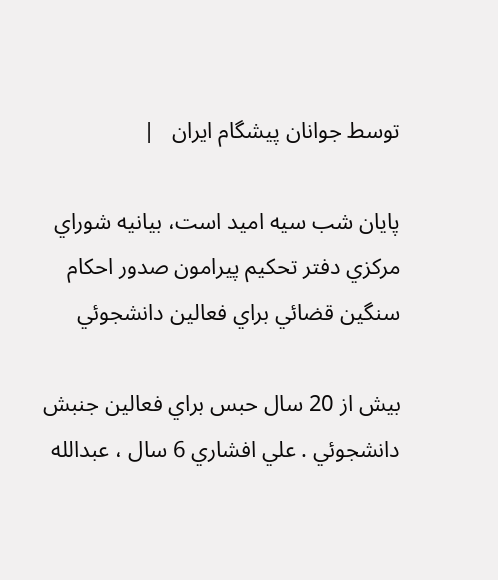توسط جوانان پیشگام ایران   |

پايان شب سيه اميد است، بيانيه شوراي مرکزي دفتر تحکيم پيرامون صدور احکام سنگين قضائي براي فعالين دانشجوئي

بيش از 20 سال حبس براي فعالين جنبش دانشجوئي . علي افشاري 6 سال ، عبدالله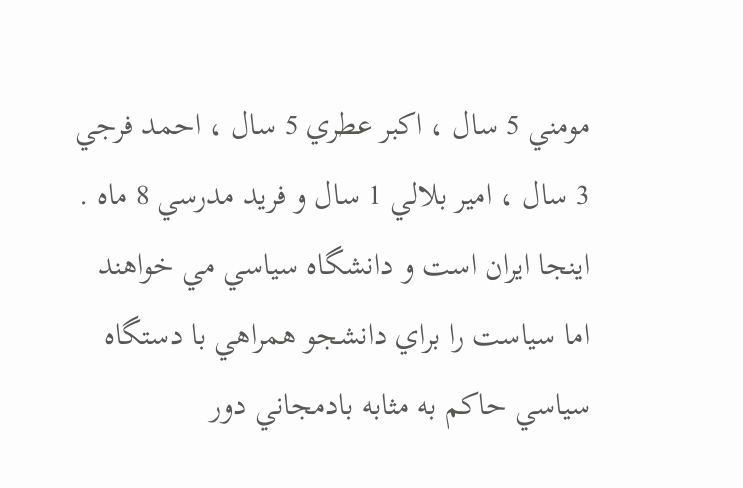مومني 5 سال ، اکبر عطري 5 سال ، احمد فرجي 3 سال ، امير بلالي 1 سال و فريد مدرسي 8 ماه . اينجا ايران است و دانشگاه سياسي مي خواهند اما سياست را براي دانشجو همراهي با دستگاه سياسي حاکم به مثابه بادمجاني دور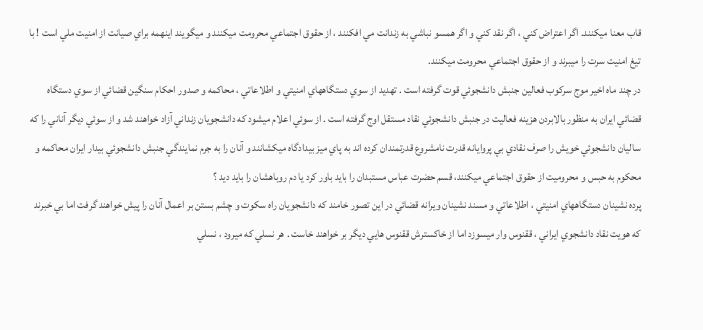قاب معنا ميکنند. اگر اعتراض کني ، اگر نقد کني و اگر همسو نباشي به زندانت مي افکنند ، از حقوق اجتماعي محرومت ميکنند و ميگويند اينهمه براي صيانت از امنيت ملي است ! با تيغ امنيت سرت را ميبرند و از حقوق اجتماعي محرومت ميکنند.
در چند ماه اخير موج سرکوب فعالين جنبش دانشجوئي قوت گرفته است . تهديد از سوي دستگاههاي امنيتي و اطلاعاتي ، محاکمه و صدور احکام سنگين قضائي از سوي دستگاه قضائي ايران به منظور بالابردن هزينه فعاليت در جنبش دانشجوئي نقاد مستقل اوج گرفته است . از سوئي اعلام ميشود که دانشجويان زنداني آزاد خواهند شد و از سوئي ديگر آناني را که ساليان دانشجوئي خويش را صرف نقادي بي پروايانه قدرت نامشروع قدرتمندان کرده اند به پاي ميز بيدادگاه ميکشانند و آنان را به جرم نمايندگي جنبش دانشجوئي بيدار ايران محاکمه و محکوم به حبس و محروميت از حقوق اجتماعي ميکنند، قسم حضرت عباس مستبدان را بايد باور کرد يا دم روباهشان را بايد ديد ؟
پرده نشينان دستگاههاي امنيتي ، اطلاعاتي و مسند نشينان ويرانه قضائي در اين تصور خامند که دانشجويان راه سکوت و چشم بستن بر اعمال آنان را پيش خواهند گرفت اما بي خبرند که هويت نقاد دانشجوي ايراني ، ققنوس وار ميسوزد اما از خاکسترش ققنوس هايي ديگر بر خواهند خاست . هر نسلي که ميرود ، نسلي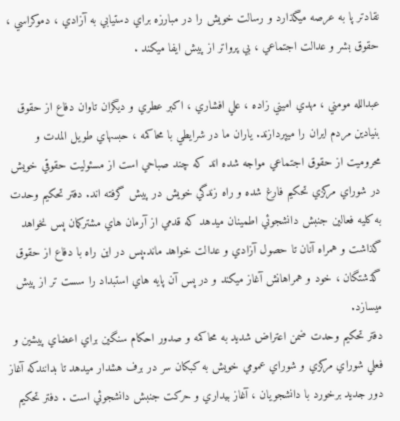نقادتر پا به عرصه ميگذارد و رسالت خويش را در مبارزه براي دستيابي به آزادي ، دموکراسي ، حقوق بشر و عدالت اجتماعي ، بي پرواتر از پيش ايفا ميکند .

عبدالله مومني ، مهدي اميني زاده ، علي افشاري ، اکبر عطري و ديگران تاوان دفاع از حقوق بنيادين مردم ايران را ميپردازند. ياران ما در شرايطي با محاکمه ، حبسهاي طويل المدت و محروميت از حقوق اجتماعي مواجه شده اند که چند صباحي است از مسئوليت حقوقي خويش در شوراي مرکزي تحکيم فارغ شده و راه زندگي خويش در پيش گرفته اند. دفتر تحکيم وحدت به کليه فعالين جنبش دانشجوئي اطمينان ميدهد که قدمي از آرمان هاي مشترکمان پس نخواهد گذاشت و همراه آنان تا حصول آزادي و عدالت خواهد ماند.پس در اين راه با دفاع از حقوق گذشتگان ، خود و همراهانش آغاز ميکند و در پس آن پايه هاي استبداد را سست تر از پيش ميسازد.
دفتر تحکيم وحدت ضمن اعتراض شديد به محاکمه و صدور احکام سنگين براي اعضاي پيشين و فعلي شوراي مرکزي و شوراي عمومي خويش به کبکان سر در برف هشدار ميدهد تا بدانندکه آغاز دور جديد برخورد با دانشجويان ، آغاز بيداري و حرکت جنبش دانشجوئي است . دفتر تحکيم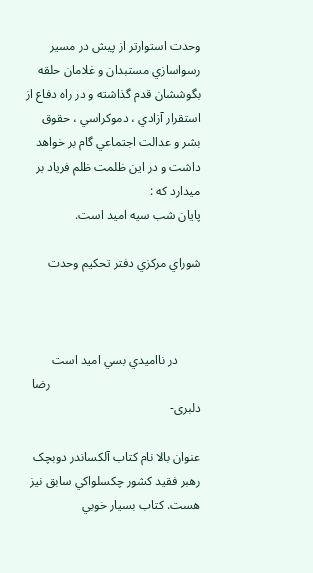وحدت استوارتر از پيش در مسير رسواسازي مستبدان و غلامان حلقه بگوششان قدم گذاشته و در راه دفاع از استقرار آزادي ، دموکراسي ، حقوق بشر و عدالت اجتماعي گام بر خواهد داشت و در اين ظلمت ظلم فرياد بر ميدارد که :
پايان شب سيه اميد است.

شوراي مرکزي دفتر تحکيم وحدت



       در نااميدي بسي اميد است
                                                رضا دلبری-

عنوان بالا نام کتاب آلکساندر دوبچک رهبر فقيد کشور چکسلواکي سابق نيز هست. کتاب بسيار خوبي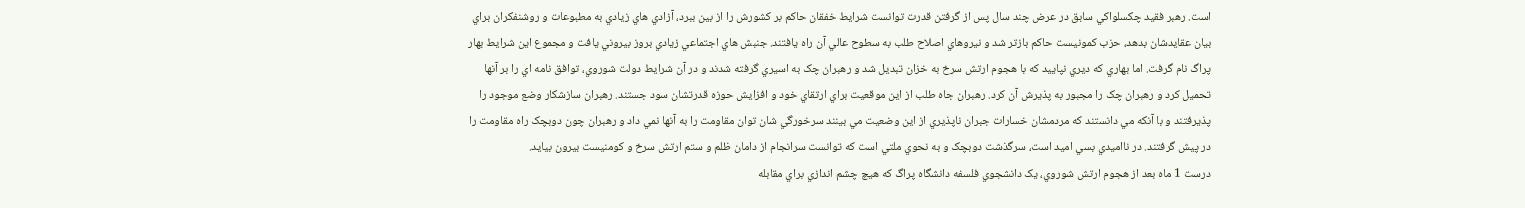است. رهبر فقيد چکسلواکي سابق در عرض چند سال پس از گرفتن قدرت توانست شرايط خفقان حاکم بر کشورش را از بين ببرد، آزادي هاي زيادي به مطبوعات و روشنفکران براي بيان عقايدشان بدهد، حزب کمونيست حاکم بازتر شد و نيروهاي اصلاح طلب به سطوح عالي آن راه يافتند. جنبش هاي اجتماعي زيادي بروز بيروني يافت و مجموع اين شرايط بهار پراگ نام گرفت. اما بهاري که ديري نپاييد که با هجوم ارتش سرخ به خزان تبديل شد و رهبران چک به اسيري گرفته شدند و در آن شرايط دولت شوروي، توافق نامه اي را بر آنها تحميل کرد و رهبران چک را مجبور به پذيرش آن کرد. رهبران جاه طلب از اين موقعيت براي ارتقاي خود و افزايش حوزه قدرتشان سود جستند. رهبران سازشکار وضع موجود را پذيرفتند و با آنکه مي دانستند که مردمشان خسارات جبران ناپذيري از اين وضعيت مي بينند سرخورگي شان توان مقاومت را به آنها نمي داد و رهبران چون دوبچک راه مقاومت را در پيش گرفتند. در نااميدي بسي اميد است، سرگذشت دوبچک و به نحوي ملتي است که توانست سرانجام از دامان ظلم و ستم ارتش سرخ و کومنيست بيرون بيايد.
درست 1 ماه بعد از هجوم ارتش شوروي، يک دانشجوي فلسفه دانشگاه پراگ که هيچ چشم اندازي براي مقابله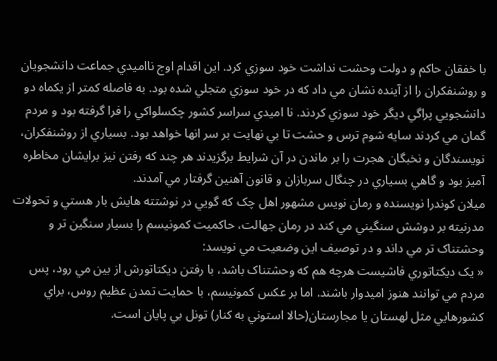با خفقان حاکم و دولت وحشت نداشت خود سوزي کرد. اين اقدام اوج نااميدي جماعت دانشجويان و روشنفکران را از آينده نشان مي داد که در خود سوزي متجلي شده بود. به فاصله کمتر از يکماه دو دانشجويي پراگي ديگر خود سوزي کردند. نا اميدي سراسر کشور چکسلواکي را فرا گرفته بود و مردم گمان مي کردند سايه شوم ترس و حشت تا بي نهايت بر سر انها خواهد بود. بسياري از روشنفکران، نويسندگان و نخبگان هجرت را بر ماندن در آن شرايط برگزيدند هر چند که رفتن نيز برايشان مخاطره آميز بود و گاهي بسياري در چنگال سربازان و قانون آهنين گرفتار مي آمدند.
ميلان کوندرا نويسنده و رمان نويس مشهور اهل چک که گويي در نوشتته هايش بار هستي و تحولات مدرنيته بر دوشش سنگيني مي کند در رمان جهالت، حاکميت کمونيسم را بسيار سنگين تر و وحشتناک تر مي داند و در توصيف اين وضعيت مي نويسد:
« يک ديکتاتوري فاشيست هرچه هم که وحشتناک باشد، با رفتن ديکتاتورش از بين مي رود، پس مردم مي توانند هنوز اميدوار باشند. اما بر عکس کمونيسم، با حمايت تمدن عظيم روس، براي کشورهايي مثل لهستان يا مجارستان(حالا استوني به کنار) تونل بي پايان است.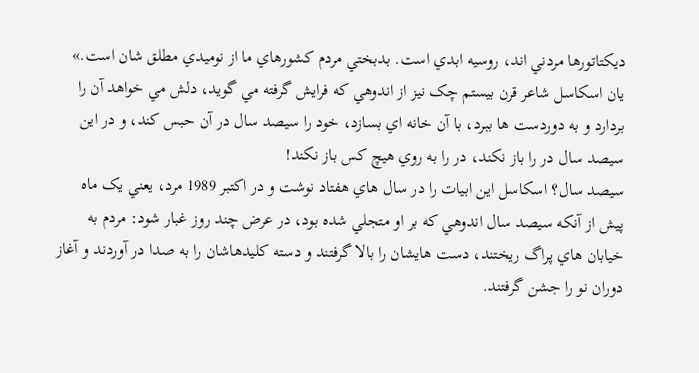ديکتاتورها مردني اند، روسيه ابدي است. بدبختي مردم کشورهاي ما از نوميدي مطلق شان است.»
يان اسکاسل شاعر قرن بيستم چک نيز از اندوهي که فرايش گرفته مي گويد، دلش مي خواهد آن را بردارد و به دوردست ها ببرد، با آن خانه اي بسازد، خود را سيصد سال در آن حبس کند، و در اين سيصد سال در را باز نکند، در را به روي هيچ کس باز نکند!
سيصد سال؟ اسکاسل اين ابيات را در سال هاي هفتاد نوشت و در اکتبر 1989 مرد، يعني يک ماه پيش از آنکه سيصد سال اندوهي که بر او متجلي شده بود، در عرض چند روز غبار شود: مردم به خيابان هاي پراگ ريختند، دست هايشان را بالا گرفتند و دسته کليدهاشان را به صدا در آوردند و آغاز دوران نو را جشن گرفتند.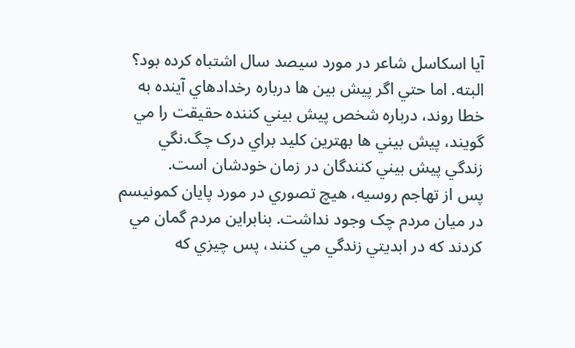آيا اسکاسل شاعر در مورد سيصد سال اشتباه کرده بود؟ البته. اما حتي اگر پيش بين ها درباره رخدادهاي آينده به خطا روند، درباره شخص پيش بيني کننده حقيقت را مي گويند، پيش بيني ها بهترين کليد براي درک چگ.نگي زندگي پيش بيني کنندگان در زمان خودشان است.
پس از تهاجم روسيه، هيچ تصوري در مورد پايان کمونيسم در ميان مردم چک وجود نداشت. بنابراين مردم گمان مي کردند که در ابديتي زندگي مي کنند، پس چيزي که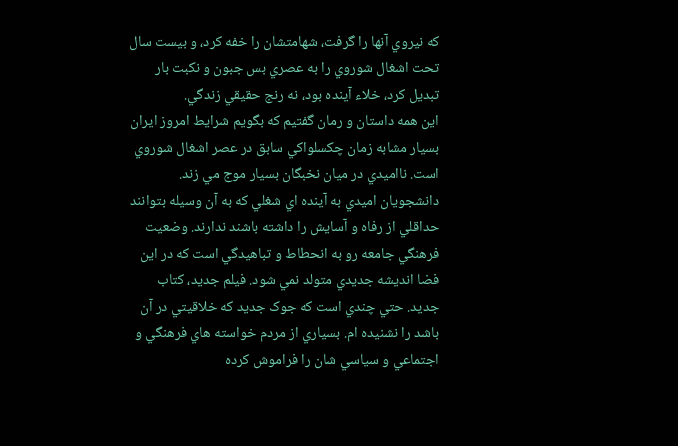که نيروي آنها را گرفت، شهامتشان را خفه کرد، و بيست سال تحت اشغال شوروي را به عصري بس جبون و نکبت بار تبديل کرد، خلاء آينده بود، نه رنج حقيقي زندگي.
اين همه داستان و رمان گفتيم که بگويم شرايط امروز ايران بسيار مشابه زمان چکسلواکي سابق در عصر اشغال شوروي است. نااميدي در ميان نخبگان بسيار موج مي زند. دانشجويان اميدي به آينده اي شغلي که به آن وسيله بتوانند حداقلي از رفاه و آسايش را داشته باشند ندارند. وضعيت فرهنگي جامعه رو به انحطاط و تباهيدگي است که در اين فضا انديشه جديدي متولد نمي شود. فيلم جديد، کتاب جديد. حتي چندي است که جوک جديد که خلاقيتي در آن باشد را نشنيده ام. بسياري از مردم خواسته هاي فرهنگي و اجتماعي و سياسي شان را فراموش کرده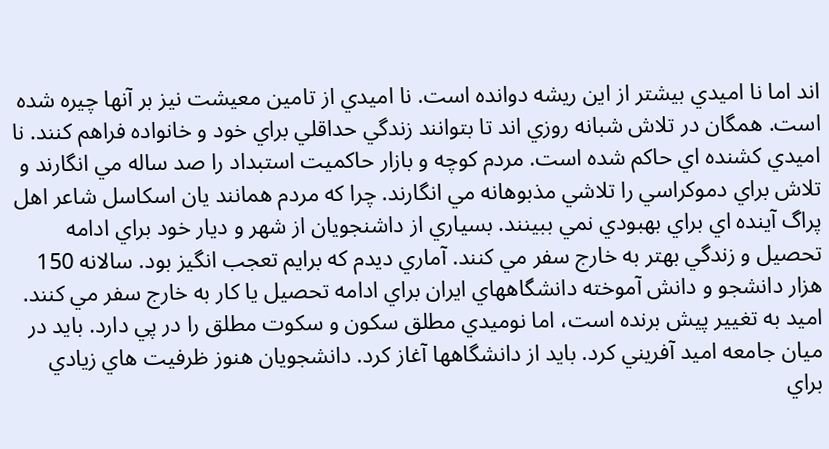اند اما نا اميدي بيشتر از اين ريشه دوانده است. نا اميدي از تامين معيشت نيز بر آنها چيره شده است. همگان در تلاش شبانه روزي اند تا بتوانند زندگي حداقلي براي خود و خانواده فراهم کنند. نا اميدي کشنده اي حاکم شده است. مردم کوچه و بازار حاکميت استبداد را صد ساله مي انگارند و تلاش براي دموکراسي را تلاشي مذبوهانه مي انگارند. چرا که مردم همانند يان اسکاسل شاعر اهل پراگ آينده اي براي بهبودي نمي ببينند. بسياري از داشنجويان از شهر و ديار خود براي ادامه تحصيل و زندگي بهتر به خارج سفر مي کنند. آماري ديدم که برايم تعجب انگيز بود. سالانه 150 هزار دانشجو و دانش آموخته دانشگاههاي ايران براي ادامه تحصيل يا کار به خارج سفر مي کنند.
اميد به تغيير پيش برنده است، اما نوميدي مطلق سکون و سکوت مطلق را در پي دارد. بايد در ميان جامعه اميد آفريني کرد. بايد از دانشگاهها آغاز کرد. دانشجويان هنوز ظرفيت هاي زيادي براي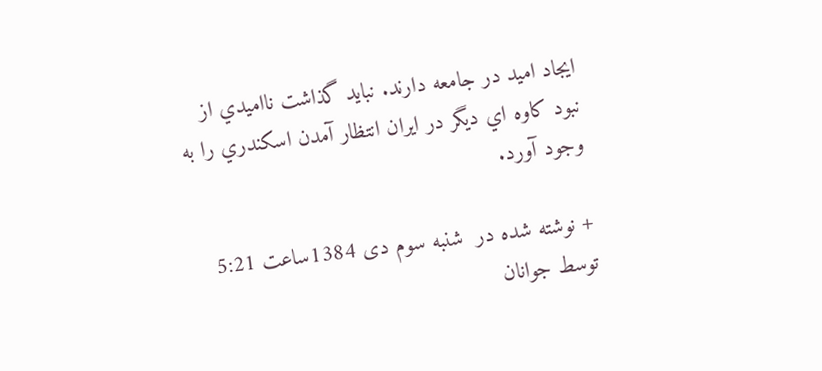ايجاد اميد در جامعه دارند. نبايد گذاشت نااميدي از نبود کاوه اي ديگر در ايران انتظار آمدن اسکندري را به وجود آورد.

+ نوشته شده در  شنبه سوم دی 1384ساعت 5:21  توسط جوانان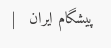پیشگام ایران   |